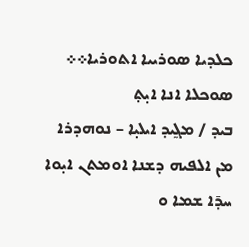ܟܠܕܝܐ ܣܘܪܝܝܐ ܐܬܘܪܝܐ܀܀ ܣܘܟܠܐ ܐܢܐ ܐܝ̣ܬ̣
ܒܝܕ / ܡܓ̰ܝܕ ܐܝܠܝ̣ܐ – ܢܘܗܕܪܐ
ܡܢ ܐܠܦܝܗ ܕܫܢܐ ܐܘܡܬܢ ܐܝ̣ܘܐ ܚܕ̄ܐ ܫܡܐ ܘ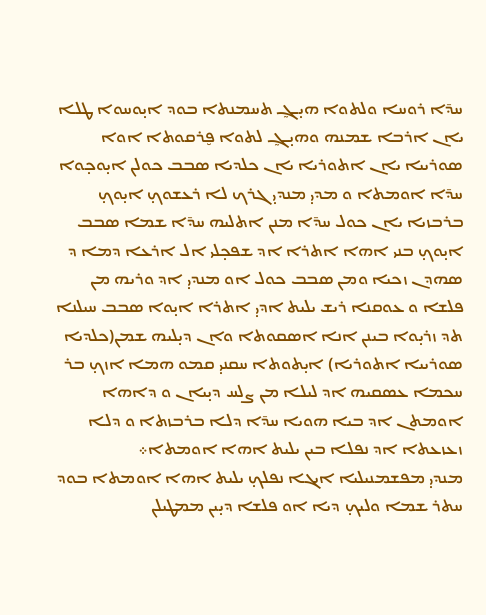ܚܕ̄ܐ ܪܘܚܐ ܘܠܬܘܐ ܗܝ̣ܓ̰ ܬܚܡܢܬܐ ܒܘܕ ܐܝ̣ܘܚܘܐ ܛܠܐ ܝܐܢ ܐܪܒܐ ܫܡܢܗ ܘܗܝ̣ܓ̰ ܠܬܘܐ ܦ̮ܪܩܘܬܐ ܐܘܐ ܣܘܪܝܝܐ ܝܐܢ ܐܬܘܪܝܐ ܝܐܢ ܟܠܕܝܐ ܣܒܒ ܟܘܠܢ ܐܝ̣ܘܟ̣ܘܐ ܚܕ̄ܐ ܐܘܡܬܐ ܘ ܡܕܝ̣ ܡܢܕܝ̣ ܓܪܟ ܠܐ ܪܥܫܘܟ̣ ܐܝ̣ܘܟ̣ ܒܪܒܙܝܐ ܝܐܢ ܟܘܠ ܚܕ̄ܐ ܡܢܢ ܐܬܠܝܗ ܚܕ̄ܐ ܫܡܐ ܣܒܒ ܐܝ̣ܘܟ̣ ܒܢܝ ܐܗܐ ܐܬܪܐ ܐܕ ܫܦܟ̣ܠܝ ܐܠ ܐܪܥܐ ܕܡܐ ܕ ܣܗܕܢ ܙܟܝܐ ܘܡܢ ܣܒܒ ܟܘܠ ܐܘ ܡܢܕܝ̣ ܐܕ ܘܪܝܗ ܡܢ ܦܠܫܐ ܘ ܥܘܩܢܐ ܪܝܫ ܝܠܝܬ ܐܕܝ̣ ܐܬܪܐ ܐܝ̣ܘܐ ܣܒܒ ܚܝܠܢܐ ܬܕ ܙܪܝ̣ܘܐ ܒܝܢܢ ܐܢܐ ܐܣܩܘܬܐ ܘܐܢ ܕܝ̣ܠܝܗ ܫܡܢ(ܟܠܕܝܐ ܣܘܪܝܝܐ ܐܬܘܪܝܐ) ܐܝ̣ܬܘܬܐ ܚܩܢܝ̣ ܩܡܘ ܗܡܐ ܐܙܟ̣ ܒܪ ܚܟܡܐ ܥܣܩܝܗ ܐܕ ܠܝܠܐ ܡܢ ܨܠܚ ܕܝ̣ܝܐܢ ܘ ܕܐܗܐ ܐܘܡܬܢ ܐܕ ܒܝܐ ܗܘܝܐ ܚܕ̄ܐ ܕܠܐ ܒܪܒܙܬܐ ܘ ܕܠܐ ܙܥܙܥܬܐ ܐܕ ܢܦܠܐ ܒܝܢ ܝܠܝܬ ܐܗܐ ܐܘܡܬܐ܀
ܡܢܕܝ̣ ܡܦܫܡܢܝܠܝܐ ܐܝܓܐ ܢܦܠܟ̣ ܝܠܝܬ ܐܗܐ ܐܘܡܬܐ ܒܘܕ ܚܬܪ ܫܡܐ ܘܠܝܟ̣ ܕܝܐ ܐܘ ܦܠܫܐ ܕܝ̣ܝܢ ܡܡܛܝܠܢ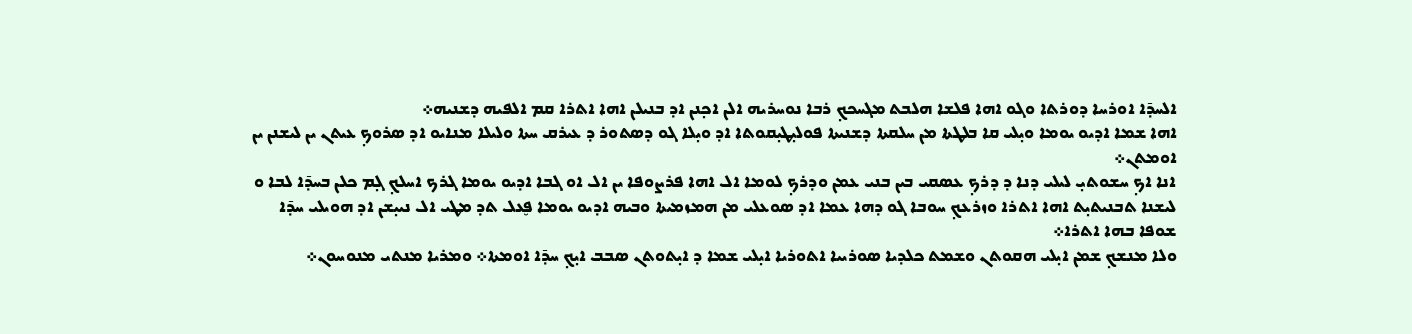ܐܠܚܕ̄ܐ ܐܘܪܚܐ ܕܘܪܬܐ ܘܓܘ ܐܗܐ ܦܠܫܐ ܗܠܒܬ ܡܓܚܟܟ̣ ܪܒܐ ܢܘܚܪܝܗ ܐܠܢ ܐܟ̣ܢܢ ܐܕ ܒܢܝܠܢ ܐܗܐ ܐܬܪܐ ܩܡ ܐܠܦܝܗ ܕܫܢܝܗ܀
ܐܗܐ ܫܡܐ ܐܕܝܘ ܝܘܡܐ ܘܝ̣ܠܝ ܩܐ ܒܠܛܬܐ ܡܢ ܚܠܩܬܐ ܕܫܢܝܬܐ ܦܘܠܝ̣ܛܝ̣ܩܘܬܐ ܐܕ ܘܝ̣ܠܐ ܓܘ ܕܣܬܘܪ ܕ ܥܝܪܩ ܚܬܐ ܘܠܝܠܐ ܡܢܐܝܘ ܐܕ ܣܪܘܟ̣ ܥܝܬܢ ܝܢ ܠܝܫܢܢ ܝܢ ܐܘܡܬܢ܀
ܐܢܐ ܐܟ̣ ܚܫܘܬܝ̣ ܠܝܠܝ ܕܢܐ ܕ ܕܪܟ̣ ܥܣܩܝ ܒܝܢ ܒܢܝ ܥܡܢ ܘܕܪܟ̣ ܠܘܡܐ ܐܠ ܐܗܐ ܦܪܨܘܦܐ ܝܢ ܐܠ ܐܘ ܓܒܐ ܐܕܝܘ ܝܘܡܐ ܓܪܟ ܐܚܠܟ̣ ܓ̣ܡ ܟܠܢ ܒܚܕ̄ܐ ܠܒܐ ܘ ܠܝܫܢܐ ܬܒܢܝܬܝ̣ܬ ܐܗܐ ܐܬܪܐ ܘܙܪܥܟ̣ ܚܘܒܐ ܓܘ ܕܗܐ ܥܡܐ ܐܕ ܣܘܥܠܝ ܡܢ ܗܡܙܡܝܬܐ ܘܒܝܗ ܐܕܝܘ ܝܘܡܐ ܦ̮ܥܠ ܬܕ ܡܛܝ ܐܠ ܢܝܝ̣ܫܢ ܐܕ ܗܘܝܠܝ ܚܕ̄ܐ ܫܘܦܐ ܒܗܐ ܐܬܪܐ܀
ܘܠܐ ܡܢܫܟ̣ ܫܡܢ ܐܝ̣ܠܝ ܗܩܘܬܢ ܘܫܡܬ ܟܠܕܝܐ ܣܘܪܝܝܐ ܐܬܘܪܝܐ ܐܝ̣ܠܝ ܫܡܐ ܕ ܐܝ̣ܬܘܬܢ ܣܒܒ ܐܝ̣ܟ̣ ܚܕ̄ܐ ܐܘܡܬܐ܀ ܘܡܪܝܐ ܡܢܬܝ ܡܢܘܚܘܢ܀